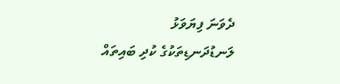ދެވަނަ ފިޔަވަޅު
ލަނޑުދަނޑިތަކުގެ ކުދި ބައިތައް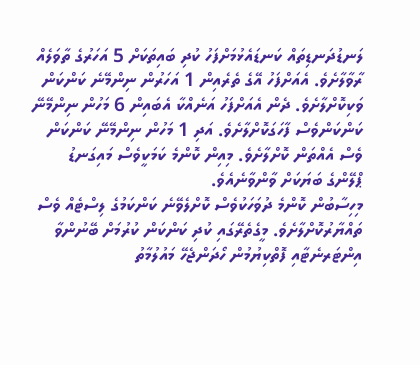ލަނޑުދަނޑިތައް ކަނޑައެޅުމަށްފަހު ކުދި ބައިތަކަށް 5 އަހަރުގެ ތާވަލެއް ރާވާލާށެވެ. އެއަށްފަހު އޭގެ ތެރެއިން 1 އަހަރުން ނިންމޭނެ ކަންކަން ވަކިކޮށްލާށެވެ. ދެން އެއަށްފަހު އަނެއްކާ އެބައިން 6 މަހުން ނިންމޭނޭ ކަންކަންވެސް ފާހަގަކޮށްލާށެވެ. އަދި 1 މަހުން ނިންމޭނޭ ކަންކަން ވެސް އެއްތަން ކޮށްލާށެވެ. މިއިން ކޮންމެ ކަމަކީވެސް މައިގަނޑު ޕްލޭންގެ ބަޔަކަށް ވާންވާނެއެވެ.
މިހިސާބުން ކޮންމެ ދުވަހަކުވެސް ކޮށްލެވޭނެ ކަންކަމުގެ ލިސްޓެއް ވެސް ތައްޔާރުކޮށްލާށެވެ. މީގެތެރޭގައި ކުދި ކަންކަން ކުރުމަށް ބޭނުންވާ އިންޓަރނެޓާއި ފޮތްކިޔުމުން ހޯދަންޖެހޭ މައުލުމާތު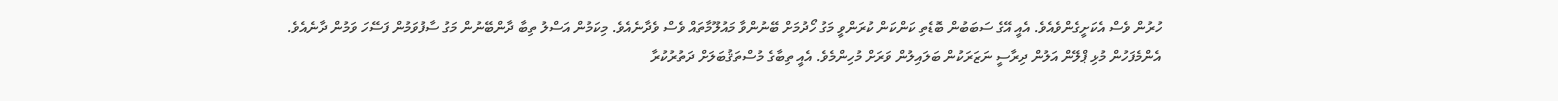ހުރުން ވެސް އެކަށީގެންވެއެވެ. އެއީ އޭގެ ސަބަބުން ބޮޑެތި ކަންކަން ކުރަންވީ މަގު ހޯދުމަށް ބޭނުންވާ މައުލޫމާތައް ވެސް ވެދާނެއެވެ. މިކަމުން އަސްލު ތިބާ ދާންބޭނުން މަގު ސާފުވަމުން ފަސޭހަ ވަމުން ދާނެއެވެ.
އެންމެފަހުން މުޅި ޕްލޭން އަލުން ދިރާސީ ނަޒަރަކުން ބަލައިލުން ވަރަށް މުހިންމެވެ. އެއީ ތިބާގެ މުސްތަޤުބަލަށް ދަތުރުކުރާ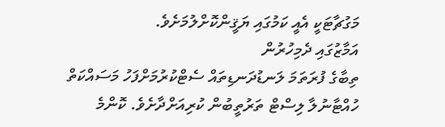މަގުޗާޓަކީ އެއީ ކަމުގައި ޔަޤީންކޮށްލުމަށެވެ.
އަމާޒުގައި ދެމިހުރުން
ތިބާގެ ފުރަތަމަ ލަނޑުދަނޑިތައް ސެޓްކުރުމަށްފަހު މަސައްކަތް ހުއްޓާނުލާ ލިސްޓް ތަރުތީބުން ކުރިއަށްދާށެވެ. ކޮންމެ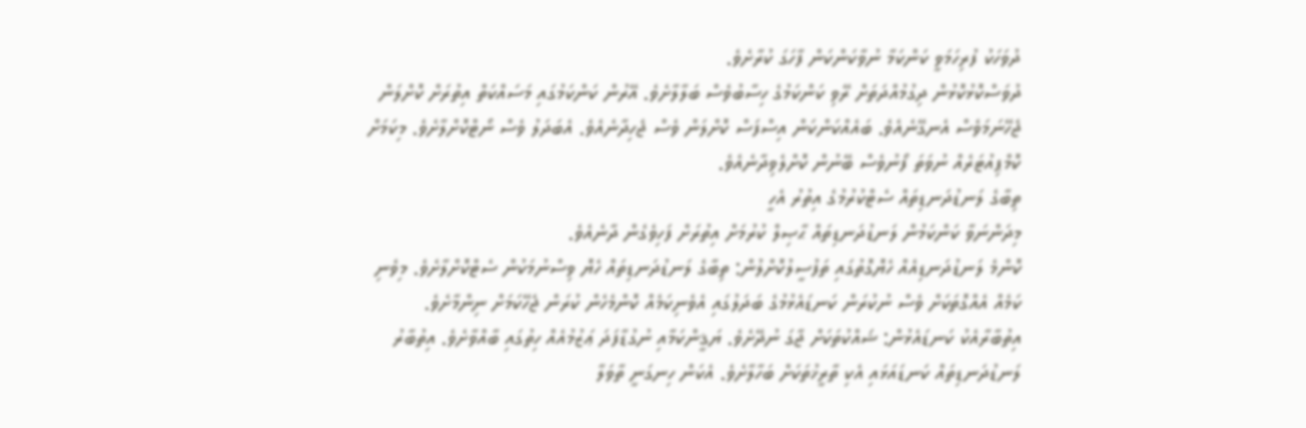ދުވަހަކު ފުރިހަމަވީ ކަންކަމާ ނުވާކަންކަން ފާހަގަ ކުރާށެވެ.
ދުވަސްކޮޅުކޮޅުން ދިގުމުއްދަތަށް ރޭވި ކަންކަމުގެ ހިސާބުވެސް ބަލާލާށެވެ. އޭރުން ކަންކަމުގައި މަސައްކަތް އިތުރަށް ކޮށްލަން ޖެހޭނަމަވެސް އެނގޭނެއެވެ. ބައެއްކަންކަން އިސްފަސް ކޮށްލަން ވެސް ޖެހިދާނެއެވެ. އެބަދަލު ވެސް ނޯޓްކޮށްލާށެވެ. މިކަމަށް ކޮމްޕިއުޓަރެއް ނުވަތަ ފޯނުވެސް ބޭނުން ކޮށްލެވިދާނެއެވެ.
ތިބާގެ ލަނޑުދަނޑިތައް ސެޓްކުރުމުގެ އިތުރު އެހީ
މިދަންނަވާ ކަންކަމުން ލަނޑުދަނޑިތައް ޙާޞިލް ކުރުމަށް އިތުރަށް ފަހިވެގެން ދާނެއެވެ.
ކޮންމެ ލަނޑުދަނޑިއެއް ހެޔޮގޮތުގައި ތަފުސީލުކޮށްލުން: ތިބާގެ ލަނޑުދަނޑިތައް ހެޔޮ ވިސްނުމަކުން ސެޓްކޮށްލާށެވެ. މިވެނި ކަމެއް އެއްގޮތަކަށް ވެސް ނުކުރަން ކަނޑައެޅުމުގެ ބަދަލުގައި އެވެނިކަމެއް ކޮންމެހެން ކުރަން ޖެހޭކަމަށް ނިންމާށެވެ.
އިތުބާރާއެކު ކަނޑައެޅުން: ޝައްކުތަކަށް ޖާގަ ނުދޭށެވެ. ޔަޤީންކަމާއި ނުގުޑާފަދަ ޢަޒުމުއެއް ހިތުގައި ބާއްވާށެވެ. އިތުބާރު ލަނޑުދަނޑިތައް ކަނޑައަޅައި އެކި ތާރީޚުތަކަށް ބަހާލާށެވެ. އެކަން ހިނގަނީ ތާވަލާ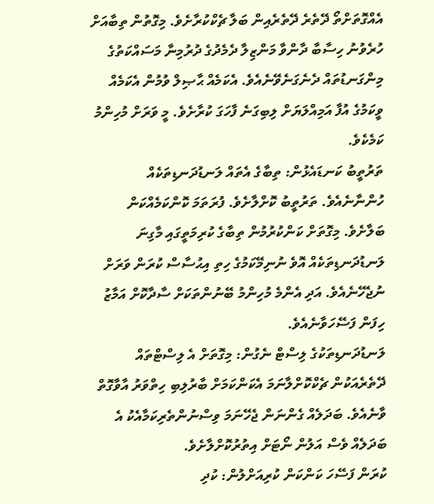އެއްގޮތަށްތޯ ދޭތެރެ ދޭތެރެއިން ބަލާ ޗެކްކުރާށެވެ. މިގޮތުން ތިބާއަށް ހުރެވުނު ހިސާބާ ދާންވާ މަންޒިލާ ދެމެދުގެ ދުރުމިނާ މަސައްކަތުގެ މިންގަނޑުތައް ދެނެގަނެވޭނެއެވެ. އެކަމެއް ޙާޞިލް ވުމުން އެކަމެއް ވީކަމުގެ އުފާ އަމިއްލަޔަށް ލިބިގަނެ ފާހަގަ ކުރާށެވެ. މީ ވަރަށް މުހިންމު ކަމެކެވެ.
ތަރުތީބު ކަނޑައެޅުން: ތިބާގެ އެތައް ލަނޑުދަނޑިތަކެއް ހުންނާނެއެވެ. ތަރުތީބު ކޮށްލާށެވެ. ފުރަތަމަ ކޮންކަމެއްކަން ބަލާށެވެ. މިގޮތަށް ކަންކުރުމުން ތިބާގެ ކުރިމަތީގައި މާގިނަ ލަނޑުދަނޑިތަކެއް އޮވެ ނުނިމޭކަމުގެ ހިތި އިޙުސާސް ކުރަން ވަރަށް ނުޖެހޭނެއެވެ. އަދި އެންމެ މުހިންމު ބޭނުންތަކަށް ސާދާކޮށް އަމާޒު ހިފަން ފަސޭހަވާނެއެވެ.
ލަނޑުދަނޑިތަކުގެ ލިސްޓް ނެގުން: މިގޮތަށް އެ ލިސްޓްތައް ދޭތެރެއަކުން ޗެކްކޮށްލާނަމަ އެކަންކަމަށް ބާރުލިބި ހިތްވަރު އާވާގޮތް ވާނެއެވެ. ބަދަލެއް ގެންނަން ޖެހޭނަމަ ވިސްނުންތެރިކަމާއެކު އެ ބަދަލެއް ވެސް އަލުން ނޯޓަށް އިތުރުކޮށްލާށެވެ.
ކުރަން ފަސޭހަ ކަންކަން ކުރިއަށްލުން: ކުދި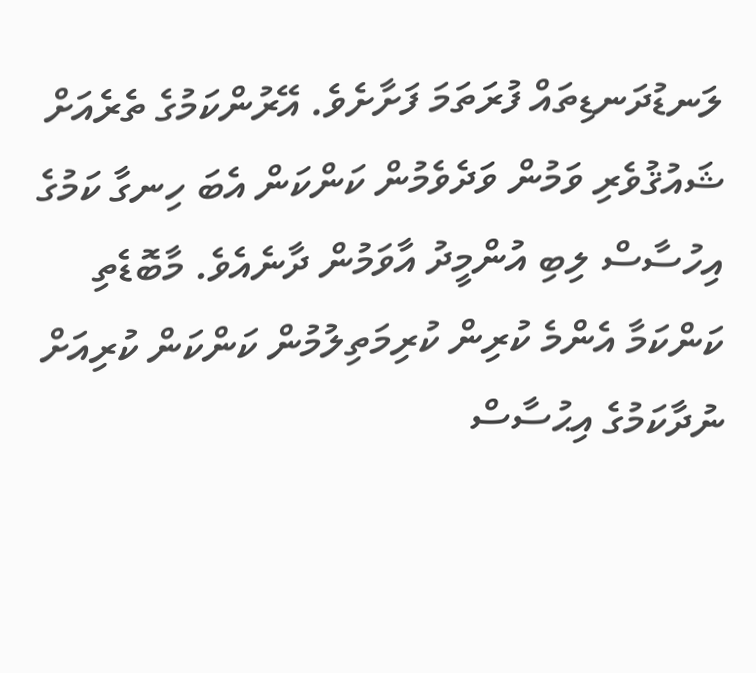ލަނޑުދަނޑިތައް ފުރަތަމަ ފަށާށެވެ. އޭރުންކަމުގެ ތެރެއަށް ޝައުޤުވެރި ވަމުން ވަދެވެމުން ކަންކަން އެބަ ހިނގާ ކަމުގެ އިހުސާސް ލިބި އުންމީދު އާވަމުން ދާނެއެވެ. މާބޮޑެތި ކަންކަމާ އެންމެ ކުރިން ކުރިމަތިލުމުން ކަންކަން ކުރިއަށް ނުދާކަމުގެ އިޙުސާސް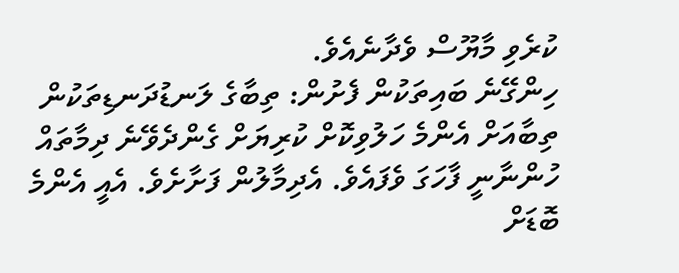ކުރެވި މާޔޫސް ވެދާނެއެވެ.
ހިންގޭނެ ބައިތަކުން ފެށުން: ތިބާގެ ލަނޑުދަނޑިތަކުން ތިބާއަށް އެންމެ ހަލުވިކޮށް ކުރިޔަށް ގެންދެވޭނެ ދިމާތައް ހުންނާނީ ފާހަގަ ވެފައެވެ. އެދިމާލުން ފަށާށެވެ. އެއީ އެންމެ ބޮޑަށް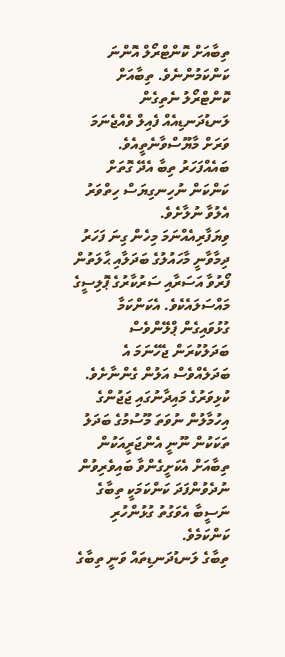ތިބާއަށް ކޮންޓްރޯލް އޮންނަ ކަންކަމުންނެވެ. ތިބާއަށް ކޮންޓްރޯލު ނެތިގެން ލަނޑުދަނޑިއެއް ފެއިލް ވެއްޖެނަމަ ވަރަށް މާޔޫސްވާނެތީއެވެ. ބައެއްފަހަރު ތިބާ އެދޭ ގޮތަށް ކަންކަން ނުހިނގިޔަސް ހިތްވަރު އެލުވާ ނުލާށެވެ.
ވިޔަފާރިއެއްނަމަ މިހެން ގިނަ ފަހަރު ދިމާވާނީ މާހައުލުގެ ބަދަލާއި ޙާލަތުން ފޯރުވާ އަސަރާއި ސަރުކާރުގެ ޕޮލިސީގެ މައްސަލައެކެވެ. އެކަންކަމާ ގުޅުވައިގެން ޕްލޭންވެސް ބަދަލުކުރަން ޖެހޭނަމަ އެ ބަދަލެއްވެސް އަލުން ގެންނާށެވެ. ކުޅިވަރުގެ މައިދާނުގައި ޖަޖުންގެ އިހުމާލުން ނުވަތަ މޫސުމުގެ ބަދަލު ތަކަކުން ނޫނީ އެންޖަރީއަކުން ތިބާއަށް އެކަށީގެންވާ ބައިވެރިވުން ނުދެވުންފަދަ ކަންކަމަކީ ތިބާގެ ނަސީބާ އެވަގުތު ގުޅުންހުރި ކަންކަމެވެ.
ތިބާގެ ލަނޑުދަނޑިތައް ވަނީ ތިބާގެ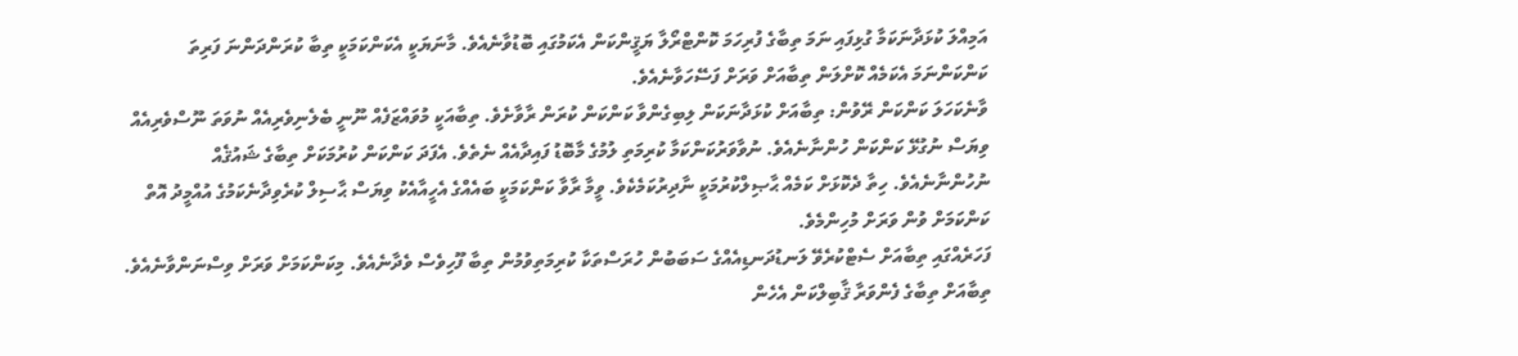އަމިއްލަ ކުޅަދާނަކަމާ ގުޅިފައި ނަމަ ތިބާގެ ފުރިހަމަ ކޮންޓްރޯލާ ޔަޤީންކަން އެކަމުގައި ބޮޑުވާނެއެވެ. މާނަޔަކީ އެކަންކަމަކީ ތިބާ ކުރަންދަންނަ ފަރިތަ ކަންކަންނަމަ އެކަމެއް ކޮށްލަން ތިބާއަށް ވަރަށް ފަސޭހަވާނެއެވެ.
ވާނެކަހަލަ ކަންކަން ރޭވުން: ތިބާއަށް ކުޅަދާނަކަން ލިބިގެންވާ ކަންކަން ކުރަން ރާވާށެވެ. ތިބާއަކީ މުވައްޒަފެއް ނޫނީ ބެލެނިވެރިއެއް ނުވަތަ ނޫސްވެރިއެއް ވިޔަސް ނުގުޅޭ ކަންކަން ހުންނާނެއެވެ. ނުވާވަރުކަންކަމާ ކުރިމަތި ލުމުގެ މާބޮޑު ފައިދާއެއް ނެތެވެ. އެފަދަ ކަންކަން ކުރުމަކަށް ތިބާގެ ޝައުޤެއް ނުހުންނާނެއެވެ. ހިތާ ދެކޮޅަށް ކަމެއް ޙާޞިލްކުރުމަކީ ނާދިރުކަމެކެވެ. ވީމާ ރާވާ ކަންކަމަކީ ބައެއްގެ އެހީއާއެކު ވިޔަސް ޙާސިލް ކުރެވިދާނެކަމުގެ އުއްމީދު އޮތް ކަންކަމަށް ވުން ވަރަށް މުހިންމެވެ.
ފަހަރެއްގައި ތިބާއަށް ސެޓްކުރެވޭ ލަނޑުދަނޑިއެއްގެ ސަބަބުން ހުރަސްތަކާ ކުރިމަތިވުމުން ތިބާ ފޫހިވެސް ވެދާނެއެވެ. މިކަންކަމަށް ވަރަށް ވިސްނަންވާނެއެވެ. ތިބާއަށް ތިބާގެ ފެންވަރާ ޤާބިލްކަން އެހެން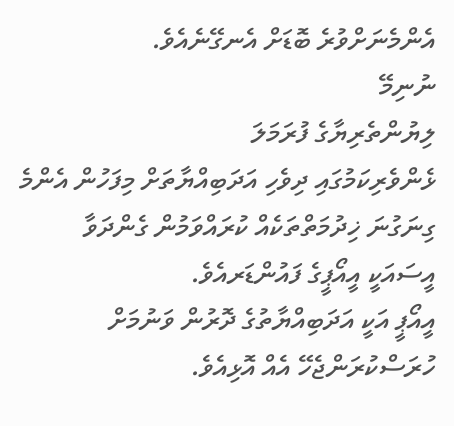އެންމެނަށްވުރެ ބޮޑަށް އެނގޭނެއެވެ.
ނުނިމޭ
ލިޔުންތެރިޔާގެ ފުރަމަލަ
ޅެންވެރިކަމުގައި ދިވެހި އަދަބިއްޔާތަށް މިފަހުން އެންމެ ގިނަގުނަ ޚިދުމަތްތަކެއް ކުރައްވަމުން ގެންދަވާ އީސައަކީ އީއޯޕީގެ ފައުންޑަރއެވެ.
އީއޯޕީ އަކީ އަދަބިއްޔާތުގެ ދޮރުން ވަނުމަށް ހުރަސްކުރަންޖެހޭ އެއް އޮޅިއެވެ.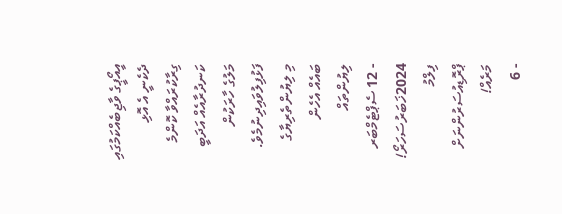އީއޯޕީގެ ވާޖިބެއްކަމުގައި ދެކެނީ އެ އޮޅި ގިރާކުރައްވާ ކޮންމެ ކަނދުރާއެއް އަދަބީ މަލުގެ ހާރަކުން ފަޅުފިލުވައިދިނުމެވެ.
މި ލިޔުންތެރިޔާގެ ބައެއް އެހެން ލިޔުންތައް
- 12 ސެޕްޓެމްބަރ 2024ޚަބަރުސަހަރޯ! ފިލްމު ޕްރޮޑިއުސަރުންނަށް މަރެއް!
- 6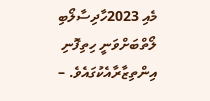މެއި 2023ހާދިސާލޯބި ލޯތްބަށްވަނީ ހިތިފޮނި އިންތިޒާރާއެކުގައެވެ. –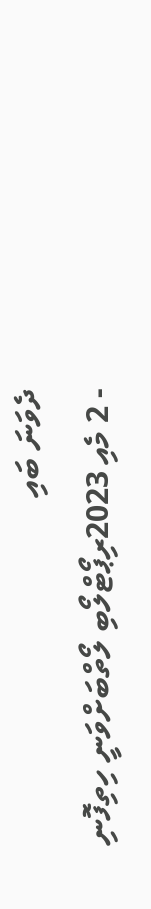ދެވަނަ ބައި
- 2 މެއި 2023ރިޕޯޓްލޯބި ލޯތްބަށްވަނީ ހިތިފޮނި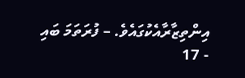އިންތިޒާރާއެކުގައެވެ. – ފުރަތަމަ ބައި
- 17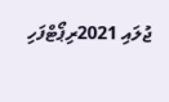ޖުލައި 2021ރިޕޯޓްފަހި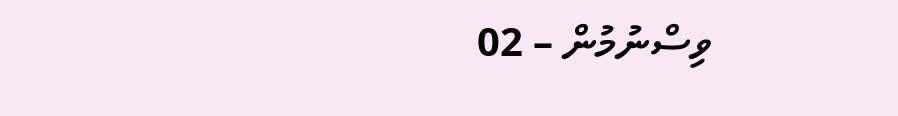ވިސްނުމުން – 02